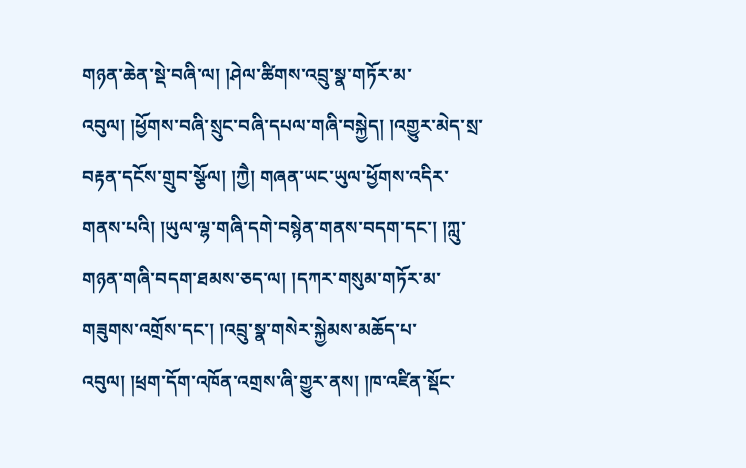གཉན་ཆེན་སྡེ་བཞི་ལ། །ཤེལ་ཚིགས་འབྲུ་སྣ་གཏོར་མ་འབུལ། །ཕྱོགས་བཞི་སྲུང་བཞི་དཔལ་གཞི་བསྐྱེད། །འགྱུར་མེད་སྲ་བརྟན་དངོས་གྲུབ་སྩོལ། །ཀྱཻ། གཞན་ཡང་ཡུལ་ཕྱོགས་འདིར་གནས་པའི། །ཡུལ་ལྷ་གཞི་དགེ་བསྙེན་གནས་བདག་དང་། །ཀླུ་གཉན་གཞི་བདག་ཐམས་ཅད་ལ། །དཀར་གསུམ་གཏོར་མ་གཟུགས་འགྲོས་དང་། །འབྲུ་སྣ་གསེར་སྐྱེམས་མཆོད་པ་འབུལ། །ཕྲག་དོག་འཁོན་འགྲས་ཞི་གྱུར་ནས། །ཁ་འཛིན་སྡོང་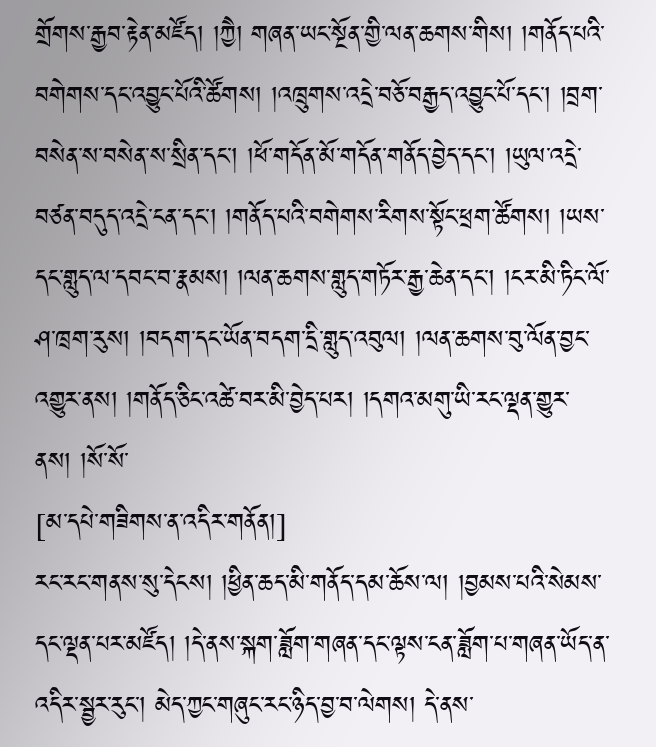གྲོགས་རྒྱབ་རྟེན་མཛོད། །ཀྱཻ། གཞན་ཡང་སྔོན་གྱི་ལན་ཆགས་གིས། །གནོད་པའི་བགེགས་དང་འབྱུང་པོའི་ཚོགས། །འཁྲུགས་འདྲེ་བཅོ་བརྒྱད་འབྱུང་པོ་དང་། །བྲག་བསེན་ས་བསེན་ས་སྲིན་དང་། །ཕོ་གདོན་མོ་གདོན་གནོད་བྱེད་དང་། །ཡུལ་འདྲེ་བཙན་བདུད་འདྲེ་ངན་དང་། །གནོད་པའི་བགེགས་རིགས་སྟོང་ཕྲག་ཚོགས། །ཡས་དང་གླུད་ལ་དབང་བ་རྣམས། །ལན་ཆགས་གླུད་གཏོར་རྒྱ་ཆེན་དང་། །ངར་མི་ཏིང་ལོ་ཤ་ཁྲག་རུས། །བདག་དང་ཡོན་བདག་དྲི་གླུད་འབུལ། །ལན་ཆགས་བུ་ལོན་བྱང་འགྱུར་ནས། །གནོད་ཅིང་འཚེ་བར་མི་བྱེད་པར། །དགའ་མགུ་ཡི་རང་ལྡན་གྱུར་ནས། །སོ་སོ་
[མ་དཔེ་གཟིགས་ན་འདིར་གནོན།]
རང་རང་གནས་སུ་དེངས། །ཕྱིན་ཆད་མི་གནོད་དམ་ཆོས་ལ། །བྱམས་པའི་སེམས་དང་ལྡན་པར་མཛོད། །དེ་ནས་སྐག་ཟློག་གཞན་དང་ལྟས་ངན་ཟློག་པ་གཞན་ཡོད་ན་འདིར་སྦྱར་རུང་། མེད་ཀྱང་གཞུང་རང་ཉིད་བྱ་བ་ལེགས། དེ་ནས་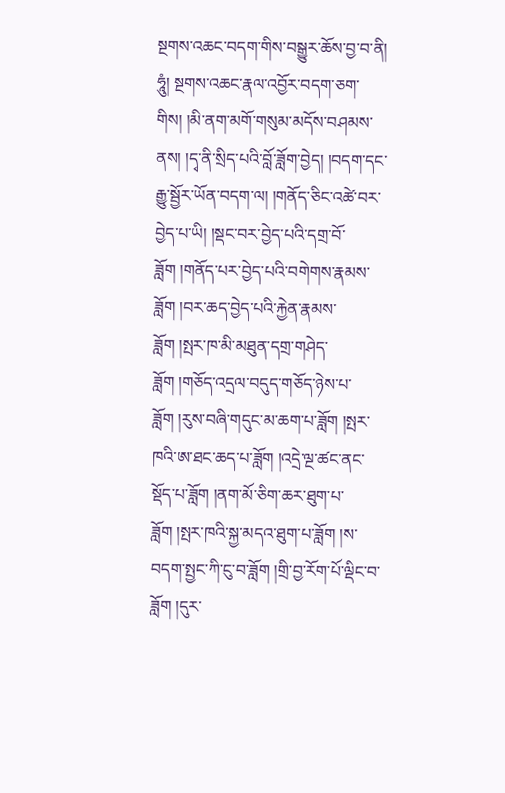སྔགས་འཆང་བདག་གིས་བསྒྱུར་ཆོས་བྱ་བ་ནི། ཧཱུཾ། སྔགས་འཆང་རྣལ་འབྱོར་བདག་ཅག་གིས། །མི་ནག་མགོ་གསུམ་མདོས་བཤམས་ནས། །དྭ་ནི་སྲིད་པའི་བློ་ཟློག་བྱེད། །བདག་དང་རྒྱུ་སྦྱོར་ཡོན་བདག་ལ། །གནོད་ཅིང་འཚེ་བར་བྱེད་པ་ཡི། །སྡང་བར་བྱེད་པའི་དགྲ་བོ་ཟློག །གནོད་པར་བྱེད་པའི་བགེགས་རྣམས་ཟློག །བར་ཆད་བྱེད་པའི་རྐྱེན་རྣམས་ཟློག །སྤར་ཁ་མི་མཐུན་དགྲ་གཤེད་ཟློག །གཅོད་འདྲལ་བདུད་གཅོད་ཉེས་པ་ཟློག །རུས་བཞི་གདུང་མ་ཆག་པ་ཟློག །སྤར་ཁའི་ཨ་ཐང་ཆད་པ་ཟློག །འདྲེ་ལྔ་ཚང་ནང་སྡོད་པ་ཟློག །ནག་མོ་ཅིག་ཆར་ཐུག་པ་ཟློག །སྤར་ཁའི་སྐྱ་མདའ་ཐུག་པ་ཟློག །ས་བདག་སྤྱང་ཀི་ངུ་བ་ཟློག །གྲི་བྱ་རོག་པོ་ལྡིང་བ་ཟློག །དུར་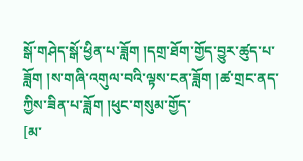སྒོ་གཤེད་སྒོ་ཕྱིན་པ་ཟློག །དགྲ་ཐོག་གྱོད་བྱུར་ཚུད་པ་ཟློག །ས་གཞི་འགུལ་བའི་ལྟས་ངན་ཟློག །ཚ་གྲང་ནད་ཀྱིས་ཟིན་པ་ཟློག །ཕུང་གསུམ་གྱོད་
[མ་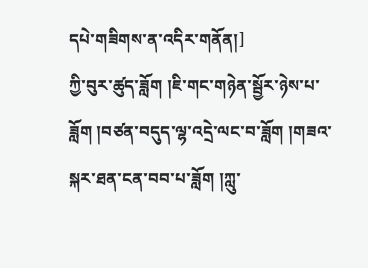དཔེ་གཟིགས་ན་འདིར་གནོན།]
ཀྱི་བུར་ཚུད་ཟློག །ཇི་གང་གཉེན་སྦྱོར་ཉེས་པ་ཟློག །བཙན་བདུད་ལྷ་འདྲེ་ལང་བ་ཟློག །གཟའ་སྐར་ཐན་ངན་བབ་པ་ཟློག །ཀླུ་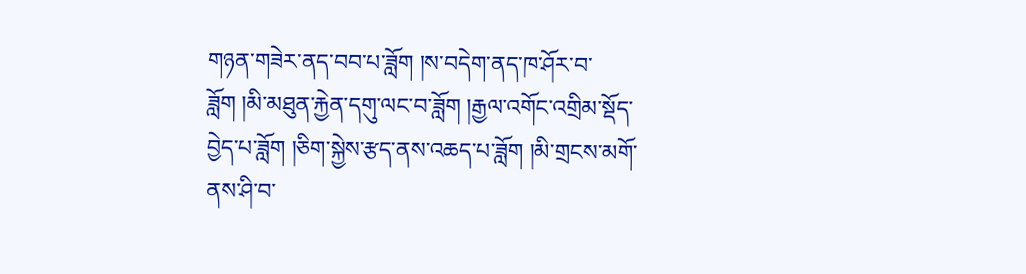གཉན་གཟེར་ནད་བབ་པ་ཟློག །ས་བདེག་ནད་ཁ་ཤོར་བ་ཟློག །མི་མཐུན་རྐྱེན་དགུ་ལང་བ་ཟློག །རྒྱལ་འགོང་འགྲིམ་སྡོད་བྱེད་པ་ཟློག །ཅིག་སྐྱེས་རྩད་ནས་འཆད་པ་ཟློག །མི་གྲངས་མགོ་ནས་ཤི་བ་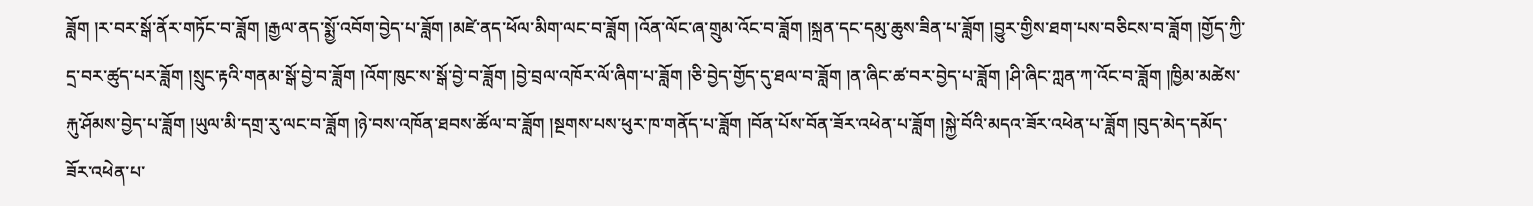ཟློག །ར་བར་སྒོ་ནོར་གཏོང་བ་ཟློག །རྒྱལ་ནད་སྨྱོ་འབོག་བྱེད་པ་ཟློག །མཛེ་ནད་ཕོལ་མིག་ལང་བ་ཟློག །འོན་ལོང་ཞ་གྲུམ་འོང་བ་ཟློག །སྐྲན་དང་དམུ་ཆུས་ཟིན་པ་ཟློག །བྱུར་གྱིས་ཐག་པས་བཅིངས་བ་ཟློག །གྱོད་ཀྱི་དྲ་བར་ཚུད་པར་ཟློག །སྲུང་རྟའི་གནམ་སྒོ་བྱེ་བ་ཟློག །འོག་ཁུང་ས་སྒོ་བྱེ་བ་ཟློག །བྱེ་བྲལ་འཁོར་ལོ་ཞིག་པ་ཟློག །ཅི་བྱེད་གྱོད་དུ་ཐལ་བ་ཟློག །ན་ཞིང་ཚ་བར་བྱེད་པ་ཟློག །ཤི་ཞིང་ཀླན་ཀ་འོང་བ་ཟློག །ཁྱིམ་མཚེས་རྐུ་ཤོམས་བྱེད་པ་ཟློག །ཡུལ་མི་དགྲ་རུ་ལང་བ་ཟློག །ཉེ་བས་འཁོན་ཐབས་ཚོལ་བ་ཟློག །སྔགས་པས་ཕུར་ཁ་གནོད་པ་ཟློག །བོན་པོས་བོན་ཟོར་འཕེན་པ་ཟློག །སྐྱེ་བོའི་མདའ་ཟོར་འཕེན་པ་ཟློག །བུད་མེད་དམོད་ཟོར་འཕེན་པ་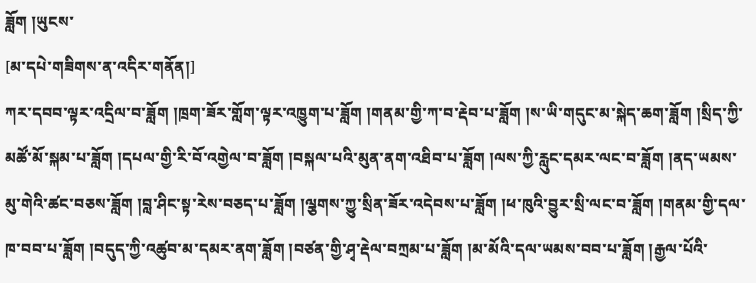ཟློག །ཡུངས་
[མ་དཔེ་གཟིགས་ན་འདིར་གནོན།]
ཀར་དབབ་ལྟར་འདྲིལ་བ་ཟློག །ཁྲག་ཟོར་གློག་ལྟར་འཁྱུག་པ་ཟློག །གནམ་གྱི་ཀ་བ་རྡེབ་པ་ཟློག །ས་ཡི་གདུང་མ་སྐེད་ཆག་ཟློག །སྲིད་ཀྱི་མཚོ་མོ་སྐམ་པ་ཟློག །དཔལ་གྱི་རི་བོ་འགྱེལ་བ་ཟློག །བསྐལ་པའི་མུན་ནག་འཐིབ་པ་ཟློག །ལས་ཀྱི་རླུང་དམར་ལང་བ་ཟློག །ནད་ཡམས་མུ་གེའི་ཚང་བཅས་ཟློག །བླ་ཤིང་སྟ་རེས་བཅད་པ་ཟློག །ལྕགས་ཀྱུ་སྲིན་ཟོར་འདེབས་པ་ཟློག །ཕ་ཁུའི་བྱུར་སྲི་ལང་བ་ཟློག །གནམ་གྱི་དལ་ཁ་བབ་པ་ཟློག །བདུད་ཀྱི་འཚུབ་མ་དམར་ནག་ཟློག །བཙན་གྱི་ཤྭ་རྡེལ་བཀྲམ་པ་ཟློག །མ་མོའི་དལ་ཡམས་བབ་པ་ཟློག །རྒྱལ་པོའི་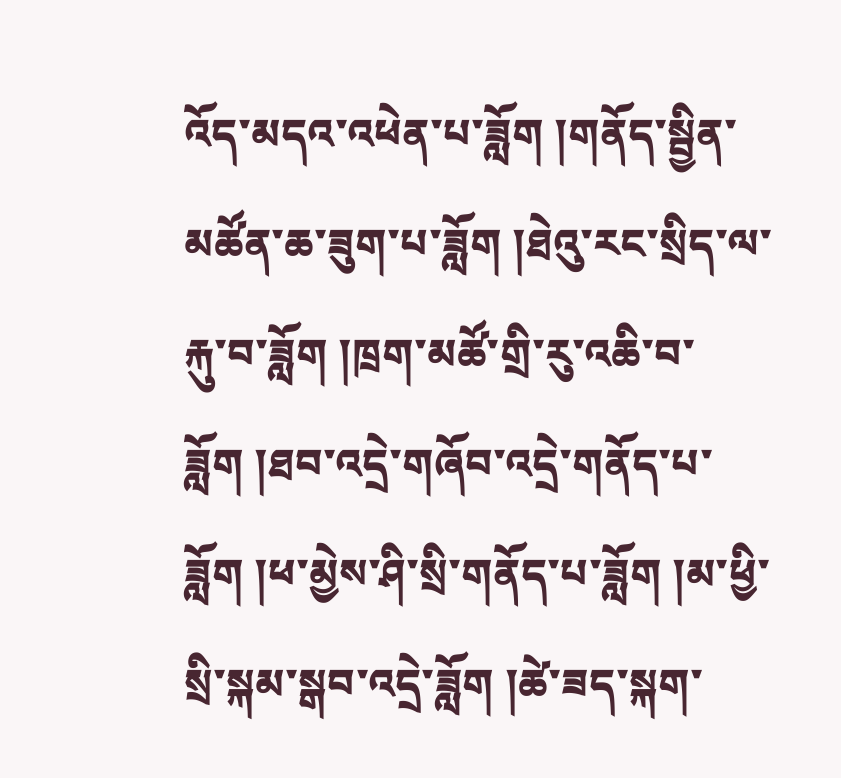འོད་མདའ་འཕེན་པ་ཟློག །གནོད་སྦྱིན་མཚོན་ཆ་ཟུག་པ་ཟློག །ཐེའུ་རང་སྲིད་ལ་རྐུ་བ་ཟློག །ཁྲག་མཚོ་གྲི་རུ་འཆི་བ་ཟློག །ཐབ་འདྲེ་གཞོབ་འདྲེ་གནོད་པ་ཟློག །ཕ་མྱེས་ཤི་སྲི་གནོད་པ་ཟློག །མ་ཕྱི་སྲི་སྐམ་སྒབ་འདྲེ་ཟློག །ཚེ་ཟད་སྐག་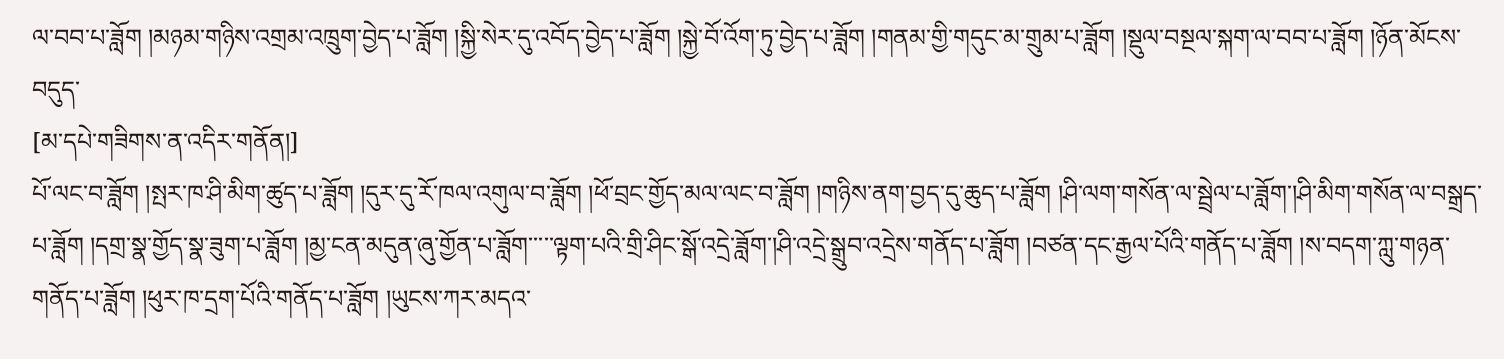ལ་བབ་པ་ཟློག །མཉམ་གཉིས་འགྲམ་འཁྲུག་བྱེད་པ་ཟློག །སྐྱི་སེར་དུ་འབོད་བྱེད་པ་ཟློག །སྐྱེ་བོ་འོག་ཏུ་བྱེད་པ་ཟློག །གནམ་གྱི་གདུང་མ་གྲུམ་པ་ཟློག །སྡུལ་བསྔལ་སྐག་ལ་བབ་པ་ཟློག །ཉོན་མོངས་བདུད་
[མ་དཔེ་གཟིགས་ན་འདིར་གནོན།]
པོ་ལང་བ་ཟློག །སྤར་ཁ་ཤི་མིག་ཚུད་པ་ཟློག །དུར་དུ་རོ་ཁལ་འགུལ་བ་ཟློག །ཕོ་བྲང་གྱོད་མལ་ལང་བ་ཟློག །གཉིས་ནག་བྱད་དུ་ཆུད་པ་ཟློག །ཤི་ལག་གསོན་ལ་སྦྲེལ་པ་ཟློག་།ཤི་མིག་གསོན་ལ་བསྒྲད་པ་ཟློག །དགྲ་སྣ་གྱོད་སྣ་ཟུག་པ་ཟློག །མྱ་ངན་མདུན་ཞུ་གྱོན་པ་ཟློག་་་་་ལྟག་པའི་གྲི་ཤིང་སྒོ་འདྲེ་ཟློག་།ཤི་འདྲེ་སྒྲུབ་འདྲེས་གནོད་པ་ཟློག །བཙན་དང་རྒྱལ་པོའི་གནོད་པ་ཟློག །ས་བདག་ཀླུ་གཉན་གནོད་པ་ཟློག །ཕུར་ཁ་དྲག་པོའི་གནོད་པ་ཟློག །ཡུངས་ཀར་མདའ་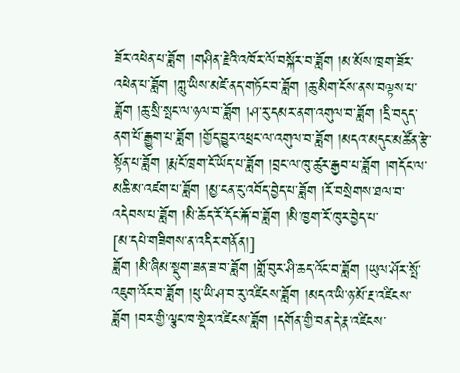ཟོར་འཕེན་པ་ཟློག །གཤིན་རྗེའི་འཁོར་ལོ་བསྐོར་བ་ཟློག །མ་མོས་ཁྲག་ཟོར་འཕེན་པ་ཟློག །ཀླུ་ཡིས་མཛེ་ནད་གཏོང་བ་ཟློག །ཆུ་མིག་ངོས་ནས་བལྟས་པ་ཟློག །ཆུ་སྲི་སྤང་ལ་ཉལ་བ་ཟློག །ཤ་རུ་དམར་ནག་འགུལ་བ་ཟློག །དྲི་བདུད་ནག་པོ་རྒྱུག་པ་ཟློག །གྱོད་བྱུར་འཕྲང་ལ་འགུལ་བ་ཟློག །མདའ་མདུང་མཚོན་རྩེ་སྟོན་པ་ཟློག །རྨ་ངོ་ཁྲག་ངོ་ཡོད་པ་ཟློག །བྲང་ལ་ཁུ་ཚུར་རྒྱབ་པ་ཟློག །གདོང་ལ་མཆི་མ་འཛག་པ་ཟློག །མྱ་ངན་ངུ་འབོད་བྱེད་པ་ཟློག །རོ་བསྲེགས་ཐལ་བ་འདེབས་པ་ཟློག །མི་ཆོད་རོ་དོང་རྐོ་བ་ཟློག །མི་ཁྱག་རོ་ཁུར་བྱེད་པ་
[མ་དཔེ་གཟིགས་ན་འདིར་གནོན།]
ཟློག །མི་ཞིམ་སྡུག་ཟན་ཟ་བ་ཟློག །གློ་བུར་ཤི་ཆད་འོང་བ་ཟློག །ཡུལ་ཤོར་སྤོ་འཇུག་འོང་བ་ཟློག །ཕུ་ཡི་ཤ་བ་རུ་འཛིངས་ཟློག །མདའ་ཡི་ཉ་མོ་རྔ་འཛིངས་ཟློག །བར་གྱི་ལྕང་ཁ་སྡེར་འཛིངས་ཟློག །དགོན་གྱི་བན་དེ་རྣ་འཛིངས་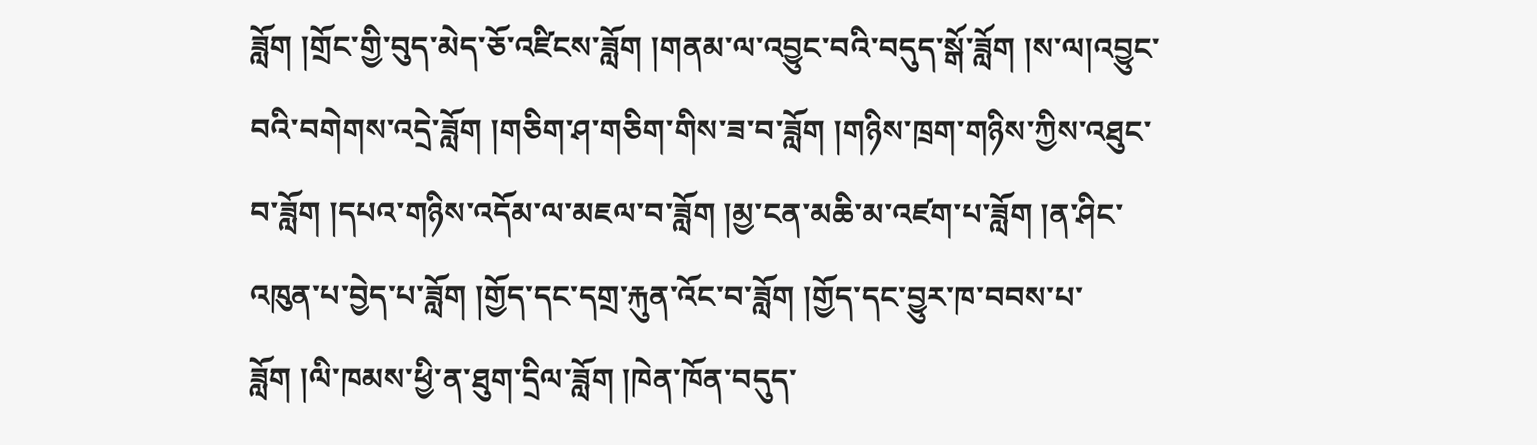ཟློག །གྲོང་གྱི་བུད་མེད་ཅོ་འཛིངས་ཟློག །གནམ་ལ་འབྱུང་བའི་བདུད་སྒོ་ཟློག །ས་ལ།འབྱུང་བའི་བགེགས་འདྲེ་ཟློག །གཅིག་ཤ་གཅིག་གིས་ཟ་བ་ཟློག །གཉིས་ཁྲག་གཉིས་ཀྱིས་འཐུང་བ་ཟློག །དཔའ་གཉིས་འདོམ་ལ་མཇལ་བ་ཟློག །མྱ་ངན་མཆི་མ་འཛག་པ་ཟློག །ན་ཤིང་འཁུན་པ་བྱེད་པ་ཟློག །གྱོད་དང་དགྲ་རྐུན་འོང་བ་ཟློག །གྱོད་དང་བྱུར་ཁ་བབས་པ་ཟློག །ལི་ཁམས་ཕྱི་ན་ཐུག་དྲིལ་ཟློག །ཁེན་ཁོན་བདུད་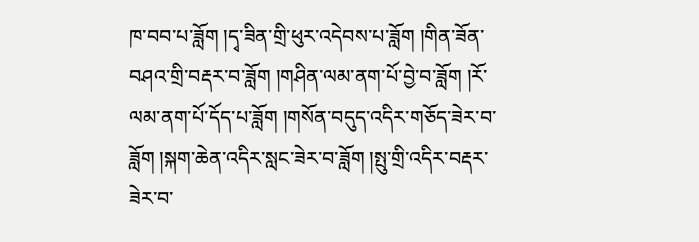ཁ་བབ་པ་ཟློག །དྭ་ཟིན་གྲི་ཕུར་འདེབས་པ་ཟློག །གིན་ཟོན་བཤའ་གྲི་བརྡར་བ་ཟློག །གཤིན་ལམ་ནག་པོ་བྱེ་བ་ཟློག །རོ་ལམ་ནག་པོ་དོད་པ་ཟློག །གསོན་བདུད་འདིར་གཅོད་ཟེར་བ་ཟློག །སྐག་ཆེན་འདིར་སླང་ཟེར་བ་ཟློག །སྤུ་གྲི་འདིར་བརྡར་ཟེར་བ་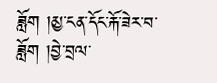ཟློག །མྱ་ངན་དོང་རྐོ་ཟེར་བ་ཟློག །བྱེ་བྲལ་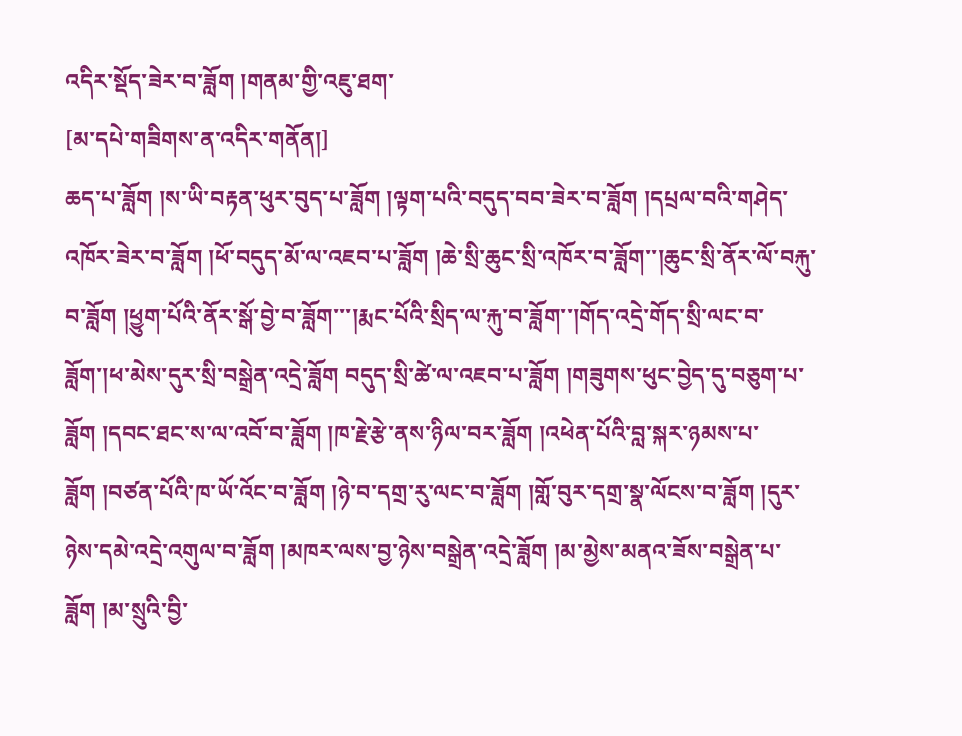འདིར་སྡོད་ཟེར་བ་ཟློག །གནམ་གྱི་འཇུ་ཐག་
[མ་དཔེ་གཟིགས་ན་འདིར་གནོན།]
ཆད་པ་ཟློག །ས་ཡི་བརྟན་ཕུར་བུད་པ་ཟློག །ལྟག་པའི་བདུད་བབ་ཟེར་བ་ཟློག །དཔྲལ་བའི་གཤེད་འཁོར་ཟེར་བ་ཟློག །ཕོ་བདུད་མོ་ལ་འཇབ་པ་ཟློག །ཆེ་སྲི་ཆུང་སྲི་འཁོར་བ་ཟློག་་།ཆུང་སྲི་ནོར་ལོ་བརྐུ་བ་ཟློག །ཕྱུག་པོའི་ནོར་སྒོ་བྱེ་བ་ཟློག་་་།རྨང་པོའི་སྲིད་ལ་རྐུ་བ་ཟློག་་།གོད་འདྲེ་གོད་སྲི་ལང་བ་ཟློག་།ཕ་མེས་དུར་སྲི་བསྒྲེན་འདྲེ་ཟློག བདུད་སྲི་ཚེ་ལ་འཇབ་པ་ཟློག །གཟུགས་ཕུང་བྱེད་དུ་བཅུག་པ་ཟློག །དབང་ཐང་ས་ལ་འབོ་བ་ཟློག །ཁ་རྗེ་རྩེ་ནས་ཉིལ་བར་ཟློག །འཕེན་པོའི་བླ་སྐར་ཉམས་པ་ཟློག །བཙན་པོའི་ཁ་ཡོ་འོང་བ་ཟློག །ཉེ་བ་དགྲ་རུ་ལང་བ་ཟློག །གློ་བུར་དགྲ་སྣ་ལོངས་བ་ཟློག །དུར་ཉེས་དམེ་འདྲེ་འགུལ་བ་ཟློག །མཁར་ལས་བྱ་ཉེས་བསྒྲེན་འདྲེ་ཟློག །མ་མྱེས་མནའ་ཟོས་བསྒྲེན་པ་ཟློག །མ་སྲུའི་བྱི་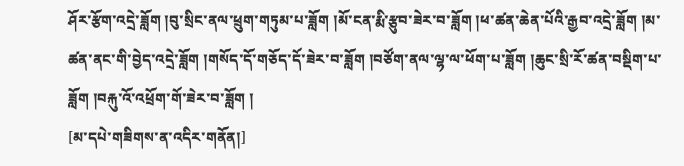ཤོར་རྩོག་འདྲེ་ཟློག །བུ་སྲིང་ནལ་ཕྲུག་གཏུམ་པ་ཟློག །མོ་ངན་རྨི་རྩུབ་ཟེར་བ་ཟློག །ཕ་ཚན་ཆེན་པོའི་རྒྱབ་འདྲེ་ཟློག །མ་ཚན་ནང་གི་བྱེད་འདྲེ་ཟློག །གསོད་དོ་གཅོད་དོ་ཟེར་བ་ཟློག །བཙོག་ནལ་ལྷ་ལ་ཕོག་པ་ཟློག །ཆུང་སྲི་རོ་ཚན་བསྡིག་པ་ཟློག །བརྐུ་འོ་འཕྲོག་གོ་ཟེར་བ་ཟློག །
[མ་དཔེ་གཟིགས་ན་འདིར་གནོན།]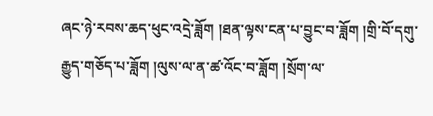ཞང་ཉེ་རབས་ཆད་ཕུང་འདྲེ་ཟློག །ཐན་ལྟས་ངན་པ་བྱུང་བ་ཟློག །གྲི་བོ་དགུ་རྒྱུད་གཅོད་པ་ཟློག །ལུས་ལ་ན་ཚ་འོང་བ་ཟློག །སྲོག་ལ་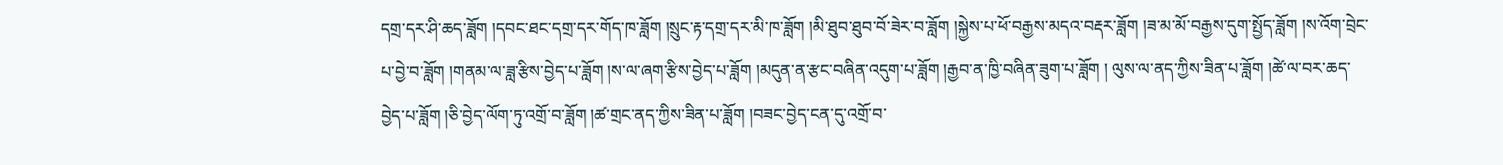དགྲ་དར་ཤི་ཆད་ཟློག །དབང་ཐང་དགྲ་དར་གོད་ཁ་ཟློག །སྲུང་རྟ་དགྲ་དར་མི་ཁ་ཟློག །མི་ཐུབ་ཐུབ་བོ་ཟེར་བ་ཟློག །སྐྱེས་པ་ཕོ་བརྒྱས་མདའ་བརྡར་ཟློག །ཟ་མ་མོ་བརྒྱས་དུག་སྤྱོད་ཟློག །ས་འོག་བྲེང་པ་བྱེ་བ་ཟློག །གནམ་ལ་ཟླ་རྩིས་བྱེད་པ་ཟློག །ས་ལ་ཞག་རྩིས་བྱེད་པ་ཟློག །མདུན་ན་རྩང་བཞིན་འདུག་པ་ཟློག །རྒྱབ་ན་ཁྱི་བཞིན་ཟུག་པ་ཟློག ། ལུས་ལ་ནད་ཀྱིས་ཟིན་པ་ཟློག །ཚེ་ལ་བར་ཆད་བྱེད་པ་ཟློག །ཅི་བྱེད་ལོག་ཏུ་འགྲོ་བ་ཟློག །ཚ་གྲང་ནད་ཀྱིས་ཟིན་པ་ཟློག །བཟང་བྱེད་ངན་དུ་འགྲོ་བ་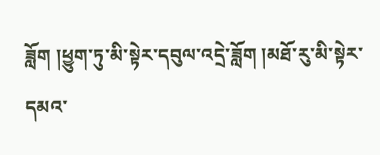ཟློག །ཕྱུག་ཏུ་མི་སྟེར་དབུལ་འདྲེ་ཟློག །མཐོ་རུ་མི་སྟེར་དམའ་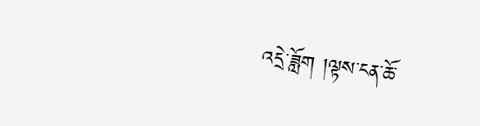འདྲེ་ཟློག །ལྟས་ངན་ཆོ་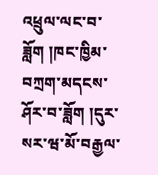འཕྲུལ་ལང་བ་ཟློག །ཁང་ཁྱིམ་བཀྲག་མདངས་ཤོར་བ་ཟློག །དུར་སར་ཝ་མོ་བརྒྱལ་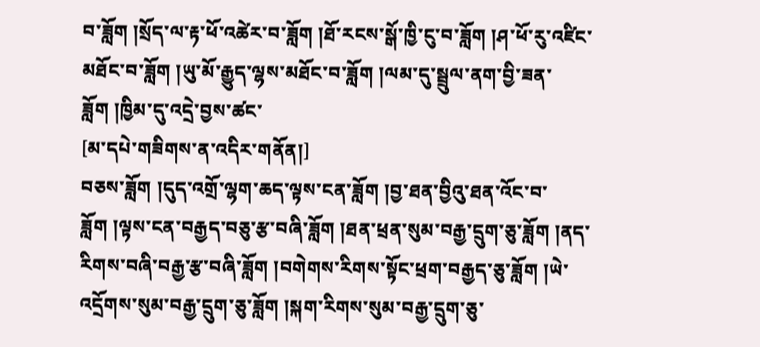བ་ཟློག །སྲོད་ལ་རྟ་ཕོ་འཚེར་བ་ཟློག །ཐོ་རངས་སྒོ་ཁྱི་ངུ་བ་ཟློག །ཤ་ཕོ་རུ་འཛིང་མཐོང་བ་ཟློག །ཡུ་མོ་རྒྱུད་ལྷས་མཐོང་བ་ཟློག །ལམ་དུ་སྦྲུལ་ནག་བྱི་ཟན་ཟློག །ཁྱིམ་དུ་འདྲེ་བྱས་ཚང་
[མ་དཔེ་གཟིགས་ན་འདིར་གནོན།]
བཅས་ཟློག །དུད་འགྲོ་ལྷག་ཆད་ལྟས་ངན་ཟློག །བྱ་ཐན་བྱིའུ་ཐན་འོང་བ་ཟློག །ལྟས་ངན་བརྒྱད་བཅུ་རྩ་བཞི་ཟློག །ཐན་ཕྲན་སུམ་བརྒྱ་དྲུག་ཅུ་ཟློག །ནད་རིགས་བཞི་བརྒྱ་རྩ་བཞི་ཟློག །བགེགས་རིགས་སྟོང་ཕྲག་བརྒྱད་ཅུ་ཟློག །ཡེ་འདྲོགས་སུམ་བརྒྱ་དྲུག་ཅུ་ཟློག །སྐག་རིགས་སུམ་བརྒྱ་དྲུག་ཅུ་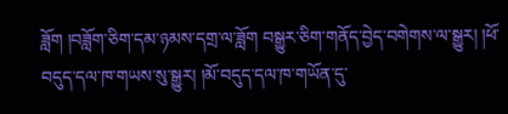ཟློག །བཟློག་ཅིག་དམ་ཉམས་དགྲ་ལ་ཟློག བསྒྱུར་ཅིག་གནོད་བྱེད་བགེགས་ལ་སྒྱུར། །ཕོ་བདུད་དལ་ཁ་གཡས་སུ་སྒྱུར། །མོ་བདུད་དལ་ཁ་གཡོན་དུ་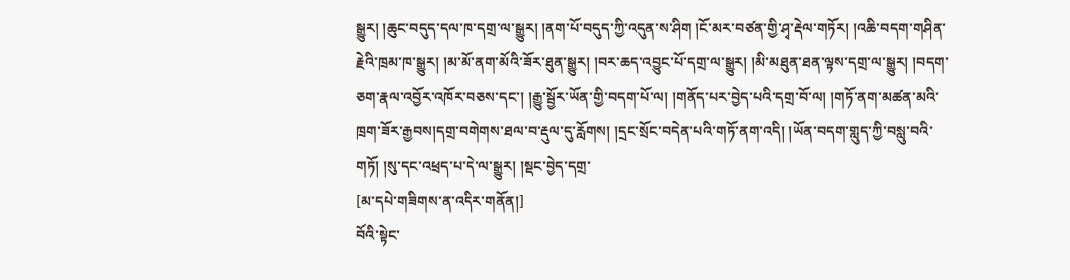སྒྱུར། །ཆུང་བདུད་དལ་ཁ་དགྲ་ལ་སྒྱུར། །ནག་པོ་བདུད་ཀྱི་འདུན་ས་ཤིག །ངོ་མར་བཙན་གྱི་ཤྭ་རྡེལ་གཏོར། །འཆི་བདག་གཤིན་རྗེའི་ཁྲམ་ཁ་སྒྱུར། །མ་མོ་ནག་མོའི་ཟོར་ཐུན་སྒྱུར། །བར་ཆད་འབྱུང་པོ་དགྲ་ལ་སྒྱུར། །མི་མཐུན་ཐན་ལྟས་དགྲ་ལ་སྒྱུར། །བདག་ཅག་རྣལ་འབྱོར་འཁོར་བཅས་དང་། །རྒྱུ་སྦྱོར་ཡོན་གྱི་བདག་པོ་ལ། །གནོད་པར་བྱེད་པའི་དགྲ་བོ་ལ། །གཏོ་ནག་མཚན་མའི་ཁྲག་ཟོར་རྒྱབས།དགྲ་བགེགས་ཐལ་བ་རྡུལ་དུ་རློགས། །དྲང་སྲོང་བདེན་པའི་གཏོ་ནག་འདི། །ཡོན་བདག་གླུད་ཀྱི་བསླུ་བའི་གཏོ། །སུ་དང་འཕྲད་པ་དེ་ལ་སྒྱུར། །སྡང་བྱེད་དགྲ་
[མ་དཔེ་གཟིགས་ན་འདིར་གནོན།]
བོའི་སྟེང་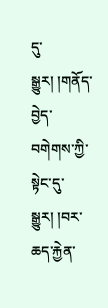དུ་སྒྱུར། །གནོད་བྱེད་བགེགས་ཀྱི་སྟེང་དུ་སྒྱུར། །བར་ཆད་རྐྱེན་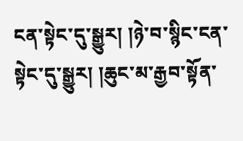ངན་སྟེང་དུ་སྒྱུར། །ཉེ་བ་སྙིང་ངན་སྟེང་དུ་སྒྱུར། །ཆུང་མ་རྒྱབ་སྟོན་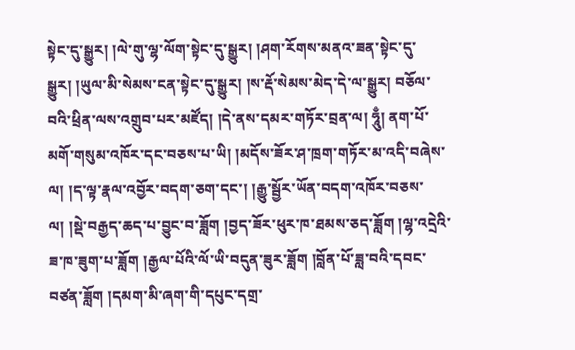སྟེང་དུ་སྒྱུར། །ལེ་གུ་ལྷ་ལོག་སྟེང་དུ་སྒྱུར། །ཤག་རོགས་མནའ་ཟན་སྟེང་དུ་སྒྱུར། །ཡུལ་མི་སེམས་ངན་སྟེང་དུ་སྒྱུར། །ས་རྡོ་སེམས་མེད་དེ་ལ་སྒྱུར། བཅོལ་བའི་ཕྲིན་ལས་འགྲུབ་པར་མཛོད། །དེ་ནས་དམར་གཏོར་བྲན་ལ། ཧཱུྃ། ནག་པོ་མགོ་གསུམ་འཁོར་དང་བཅས་པ་ཡི། །མདོས་ཟོར་ཤ་ཁྲག་གཏོར་མ་འདི་བཞེས་ལ། །ད་ལྟ་རྣལ་འབྱོར་བདག་ཅག་དང་། །རྒྱུ་སྦྱོར་ཡོན་བདག་འཁོར་བཅས་ལ། །སྡེ་བརྒྱད་ཆད་པ་བྱུང་བ་ཟློག །བྱད་ཟོར་ཕུར་ཁ་ཐམས་ཅད་ཟློག །ལྷ་འདྲེའི་ཟ་ཁ་ཟུག་པ་ཟློག །རྒྱལ་པོའི་ལོ་ཡི་བདུན་ཟུར་ཟློག །བློན་པོ་ཟླ་བའི་དབང་བཙན་ཟློག །དམག་མི་ཞག་གི་དཔུང་དགྲ་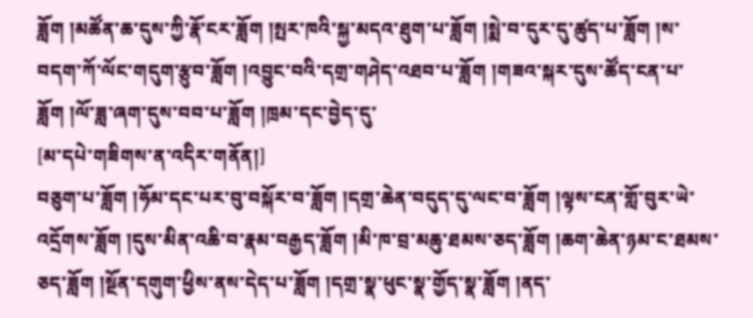ཟློག །མཚོན་ཆ་དུས་ཀྱི་རྣོ་ངར་ཟློག །སྤར་ཁའི་སྐྱ་མདའ་ཐུག་པ་ཟློག །སྨེ་བ་དུར་དུ་ཚུད་པ་ཟློག །ས་བདག་ཀོ་ལོང་གདུག་རྩུབ་ཟློག །འབྱུང་བའི་དགྲ་གཤེད་འཐབ་པ་ཟློག །གཟའ་སྐར་དུས་ཚོད་ངན་པ་ཟློག །ལོ་ཟླ་ཞག་དུས་བབ་པ་ཟློག །ཁྲམ་དང་བྱེད་དུ་
[མ་དཔེ་གཟིགས་ན་འདིར་གནོན།]
བཅུག་པ་ཟློག །ཧོམ་དང་པར་བུ་བསྐོར་བ་ཟློག །དགྲ་ཆེན་བདུད་དུ་ལང་བ་ཟློག །ལྟས་ངན་གློ་བུར་ཡེ་འདྲོགས་ཟློག །དུས་མིན་འཆི་བ་རྣམ་བརྒྱད་ཟློག །མི་ཁ་བྲ་མཆུ་ཐམས་ཅད་ཟློག །ཆག་ཆེན་ཉམ་ང་ཐམས་ཅད་ཟློག །སྔོན་དགུག་ཕྱིས་ནས་དེད་པ་ཟློག །དགྲ་སྣ་ཕུང་སྣ་གྱོད་སྣ་ཟློག །ནད་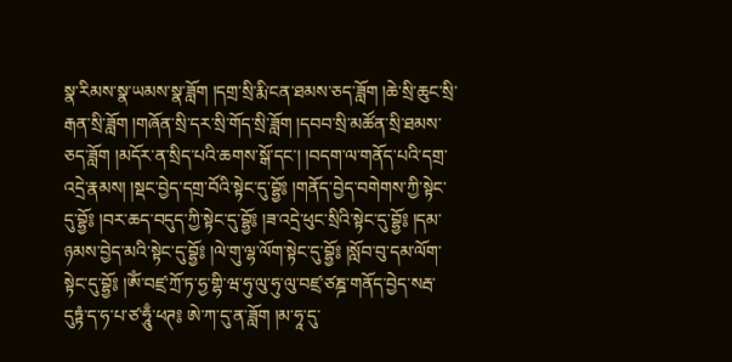སྣ་རིམས་སྣ་ཡམས་སྣ་ཟློག །དགྲ་སྲི་རྨི་ངན་ཐམས་ཅད་ཟློག །ཆེ་སྲི་ཆུང་སྲི་རྒན་སྲི་ཟློག །གཞོན་སྲི་དར་སྲི་གོད་སྲི་ཟློག །དབབ་སྲི་མཚོན་སྲི་ཐམས་ཅད་ཟློག །མདོར་ན་སྲིད་པའི་ཆགས་སྒོ་དང་། །བདག་ལ་གནོད་པའི་དགྲ་འདྲེ་རྣམས། །སྡང་བྱེད་དགྲ་བོའི་སྟེང་དུ་བྷྱོ༔ །གནོད་བྱེད་བགེགས་ཀྱི་སྟེང་དུ་བྷྱོ༔ །བར་ཆད་བདུད་ཀྱི་སྟེང་དུ་བྷྱོ༔ །ཟ་འདྲེ་ཕུང་སྲིའི་སྟེང་དུ་བྷྱོ༔ །དམ་ཉམས་བྱེད་མའི་སྟེང་དུ་བྷྱོ༔ །ལེ་གུ་ལྷ་ལོག་སྟེང་དུ་བྷྱོ༔ །སློབ་བུ་དམ་ལོག་སྟེང་དུ་བྷྱོ༔ །ཨོཾ་བཛྲ་ཀྲོ་ཏ་ཧྱ་གྷི་ཝ་ཧུ་ལུ་ཧུ་ལུ་བཛྲ་ཙཎྜ་གནོད་བྱེད་སརྦ་དུཏྟཾ་ད་ཧ་པ་ཙ་ཧཱུྃ་ཕཊ༔ ཨེ་ཀ་དུ་ན་ཟློག །མ་ཧཱ་དུ་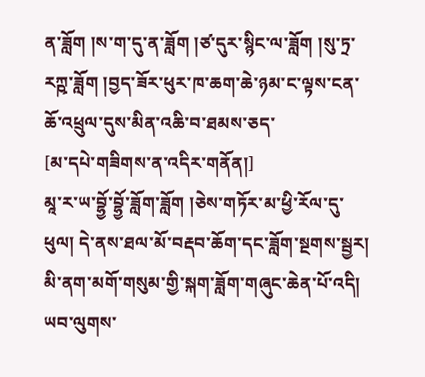ན་ཟློག །ས་ག་དུ་ན་ཟློག །ཙ་དུར་སྙིང་ལ་ཟློག །སུ་ཏྲ་རཀྵ་ཟློག །བྱད་ཟོར་ཕུར་ཁ་ཆག་ཆེ་ཉམ་ང་ལྟས་ངན་ཆོ་འཕྲུལ་དུས་མིན་འཆི་བ་ཐམས་ཅད་
[མ་དཔེ་གཟིགས་ན་འདིར་གནོན།]
མཱ་ར་ཡ་བྷྱོ་བྷྱོ་ཟློག་ཟློག །ཅེས་གཏོར་མ་ཕྱི་རོལ་དུ་ཕུལ། དེ་ནས་ཐལ་མོ་བརྡབ་ཆོག་དང་ཟློག་སྔགས་སྦྱར། མི་ནག་མགོ་གསུམ་གྱི་སྐག་ཟློག་གཞུང་ཆེན་པོ་འདི། ཡབ་ལུགས་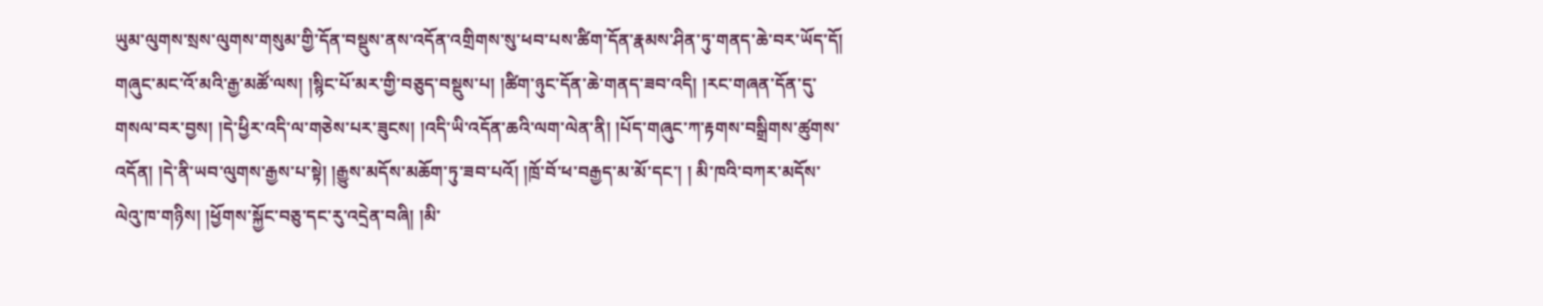ཡུམ་ལུགས་སྲས་ལུགས་གསུམ་གྱི་དོན་བསྡུས་ནས་འདོན་འགྲིགས་སུ་ཕབ་པས་ཚིག་དོན་རྣམས་ཤིན་ཏུ་གནད་ཆེ་བར་ཡོད་དོ། གཞུང་མང་འོ་མའི་རྒྱ་མཚོ་ལས། །སྙིང་པོ་མར་གྱི་བཅུད་བསྡུས་པ། །ཚིག་ཉུང་དོན་ཆེ་གནད་ཟབ་འདི། །རང་གཞན་དོན་དུ་གསལ་བར་བྱས། །དེ་ཕྱིར་འདི་ལ་གཅེས་པར་ཟུངས། །འདི་ཡི་འདོན་ཆའི་ལག་ལེན་ནི། །པོད་གཞུང་ཀ་རྟགས་བསྒྲིགས་ཚུགས་འདོན། །དེ་ནི་ཡབ་ལུགས་རྒྱས་པ་སྟེ། །རྒྱུས་མདོས་མཆོག་ཏུ་ཟབ་པའོ། །ཁྲོ་བོ་ཕ་བརྒྱད་མ་མོ་དང་། ། མི་ཁའི་བཀར་མདོས་ལེའུ་ཁ་གཉིས། །ཕྱོགས་སྐྱོང་བཅུ་དང་རུ་འདྲེན་བཞི། །མི་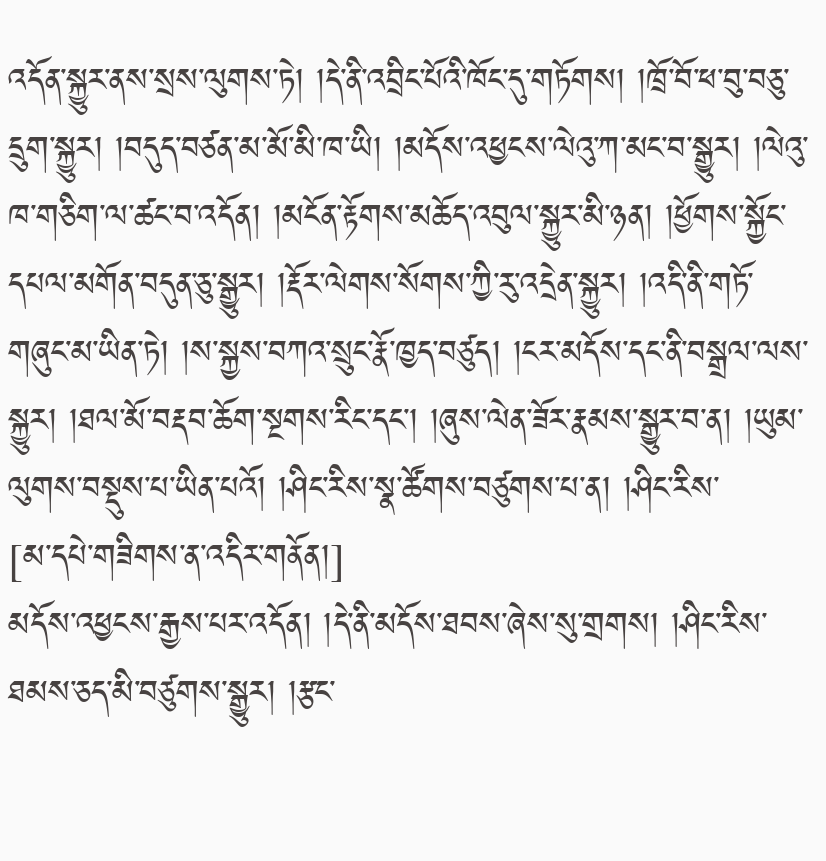འདོན་སྐྱུར་ནས་སྲས་ལུགས་ཏེ། །དེ་ནི་འབྲིང་པོའི་ཁོང་དུ་གཏོགས། །ཁྲོ་བོ་ཕ་བུ་བཅུ་དྲུག་སྐྱུར། །བདུད་བཙན་མ་མོ་མི་ཁ་ཡི། །མདོས་འཕྱངས་ལེའུ་ཀ་མང་བ་སྒྱུར། །ལེའུ་ཁ་གཅིག་ལ་ཚང་བ་འདོན། །མངོན་རྟོགས་མཆོད་འབུལ་སྐྱུར་མི་ཉན། །ཕྱོགས་སྐྱོང་དཔལ་མགོན་བདུན་ཅུ་སྒྱུར། །རྡོར་ལེགས་སོགས་ཀྱི་རུ་འདྲེན་སྐྱུར། །འདི་ནི་གཏོ་གཞུང་མ་ཡིན་ཏེ། །ས་སྐྱས་བཀའ་སྲུང་རྣོ་ཁྱད་བཙུད། །ངར་མདོས་དང་ནི་བསྒྲལ་ལས་སྐྱུར། །ཐལ་མོ་བརྡབ་ཆོག་སྔགས་རིང་དང་། །ཞུས་ལེན་ཟོར་རྣམས་སྒྱུར་བ་ན། །ཡུམ་ལུགས་བསྡུས་པ་ཡིན་པའོ། །ཤིང་རིས་སྣ་ཚོགས་བཙུགས་པ་ན། །ཤིང་རིས་
[མ་དཔེ་གཟིགས་ན་འདིར་གནོན།]
མདོས་འཕྱངས་རྒྱས་པར་འདོན། །དེ་ནི་མདོས་ཐབས་ཞེས་སུ་གྲགས། །ཤིང་རིས་ཐམས་ཅད་མི་བཙུགས་སྒྱུར། །རྩང་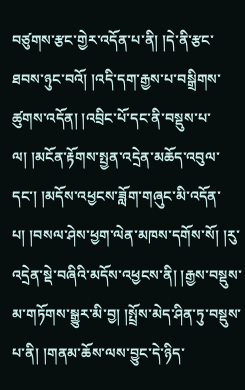བཙུགས་རྩང་གྱེར་འདོན་པ་ནི། །དེ་ནི་རྩང་ཐབས་ཉུང་བའོ། །འདི་དག་རྒྱས་པ་བསྒྲིགས་ཚུགས་འདོན། །འབྲིང་པོ་དང་ནི་བསྡུས་པ་ལ། །མངོན་རྟོགས་སྤྱན་འདྲེན་མཆོད་འབུལ་དང་། །མདོས་འཕྱངས་ཟློག་གཞུང་མི་འདོན་པ། །བསལ་ཤེས་ཕྱག་ལེན་མཁས་དགོས་སོ། །རུ་འདྲེན་སྡེ་བཞིའི་མདོས་འཕྱངས་ནི། །རྒྱས་བསྡུས་མ་གཏོགས་སྒྱུར་མི་བྱ། །སྤྲོས་མེད་ཤིན་ཏུ་བསྡུས་པ་ནི། །གནམ་ཆོས་ལས་བྱུང་དེ་ཉིད་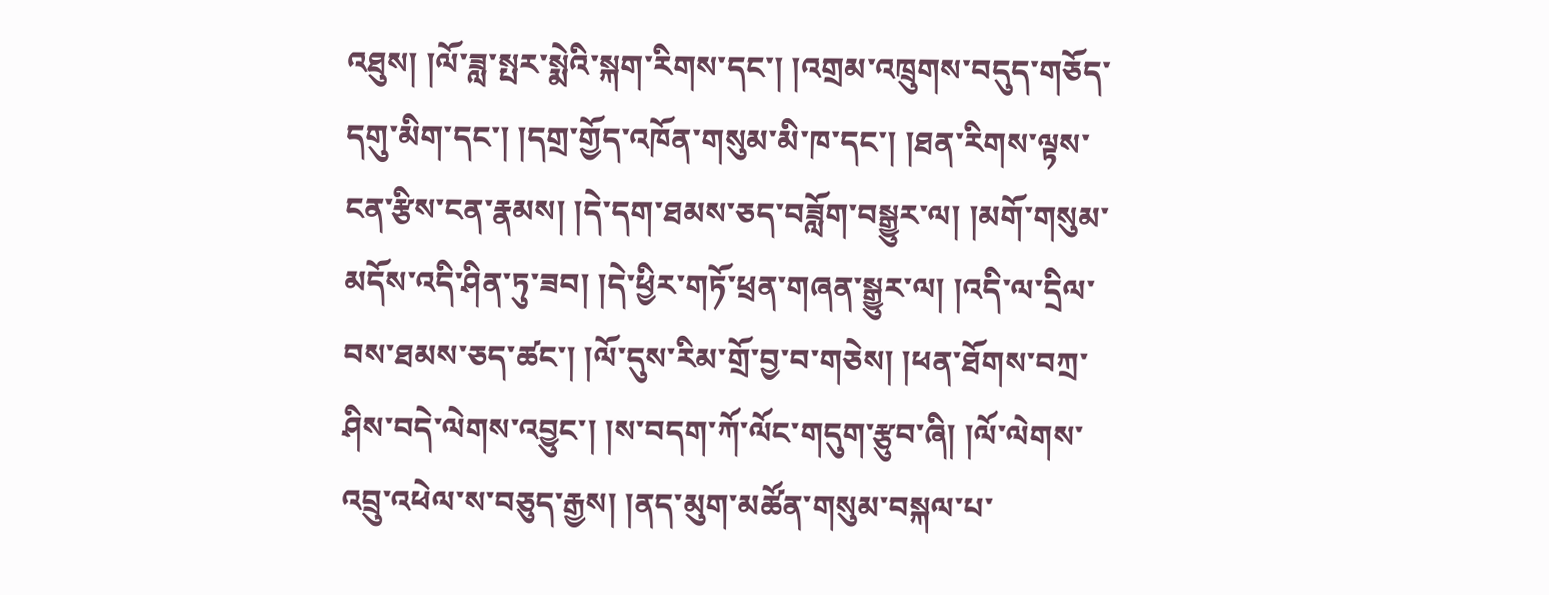འཐུས། །ལོ་ཟླ་སྤར་སྨེའི་སྐག་རིགས་དང་། །འགྲམ་འཁྲུགས་བདུད་གཅོད་དགུ་མིག་དང་། །དགྲ་གྱོད་འཁོན་གསུམ་མི་ཁ་དང་། །ཐན་རིགས་ལྟས་ངན་རྩིས་ངན་རྣམས། །དེ་དག་ཐམས་ཅད་བཟློག་བསྒྱུར་ལ། །མགོ་གསུམ་མདོས་འདི་ཤིན་ཏུ་ཟབ། །དེ་ཕྱིར་གཏོ་ཕྲན་གཞན་སྒྱུར་ལ། །འདི་ལ་དྲིལ་བས་ཐམས་ཅད་ཚང་། །ལོ་དུས་རིམ་གྲོ་བྱ་བ་གཅེས། །ཕན་ཐོགས་བཀྲ་ཤིས་བདེ་ལེགས་འབྱུང་། །ས་བདག་ཀོ་ལོང་གདུག་རྩུབ་ཞི། །ལོ་ལེགས་འབྲུ་འཕེལ་ས་བཅུད་རྒྱས། །ནད་མུག་མཚོན་གསུམ་བསྐལ་པ་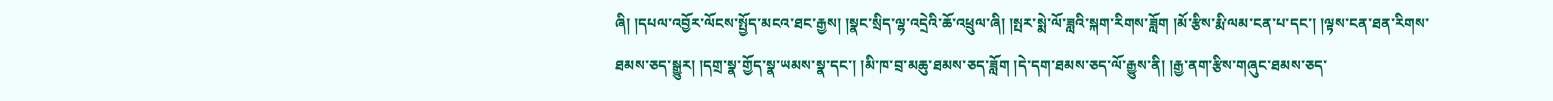ཞི། །དཔལ་འབྱོར་ལོངས་སྤྱོད་མངའ་ཐང་རྒྱས། །སྣང་སྲིད་ལྷ་འདྲེའི་ཆོ་འཕྲུལ་ཞི། །སྤར་སྨེ་ལོ་ཟླའི་སྐག་རིགས་ཟློག །མོ་རྩིས་རྨི་ལམ་ངན་པ་དང་། །ལྟས་ངན་ཐན་རིགས་ཐམས་ཅད་སྒྱུར། །དགྲ་སྣ་གྱོད་སྣ་ཡམས་སྣ་དང་། །མི་ཁ་བྲ་མཆུ་ཐམས་ཅད་ཟློག །དེ་དག་ཐམས་ཅད་ལོ་རྒྱུས་ནི། །རྒྱ་ནག་རྩིས་གཞུང་ཐམས་ཅད་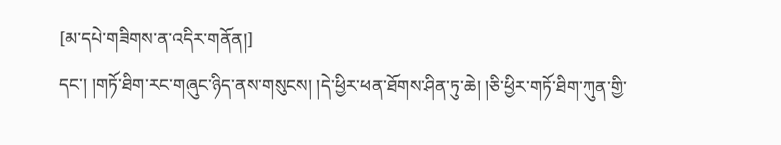[མ་དཔེ་གཟིགས་ན་འདིར་གནོན།]
དང་། །གཏོ་ཐིག་རང་གཞུང་ཉིད་ནས་གསུངས། །དེ་ཕྱིར་ཕན་ཐོགས་ཤིན་ཏུ་ཆེ། །ཅི་ཕྱིར་གཏོ་ཐིག་ཀུན་གྱི་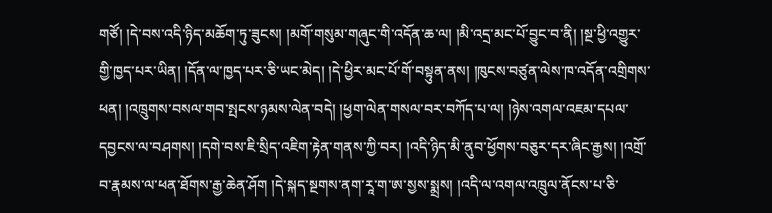གཙོ། །དེ་བས་འདི་ཉིད་མཆོག་ཏུ་ཟུངས། །མགོ་གསུམ་གཞུང་གི་འདོན་ཆ་ལ། །མི་འདྲ་མང་པོ་བྱུང་བ་ནི། །སྔ་ཕྱི་འགྱུར་གྱི་ཁྱད་པར་ཡིན། །དོན་ལ་ཁྱད་པར་ཅི་ཡང་མེད། །དེ་ཕྱིར་མང་པོ་གོ་བསྟུན་ནས། །ཁུངས་བཙུན་ལེས་ཁ་འདོན་འགྲིགས་ཕན། །འཁྲུགས་བསལ་གབ་སྤངས་ཉམས་ལེན་བདེ། །ཕྱག་ལེན་གསལ་བར་བཀོད་པ་ལ། །ཉེས་འགལ་འཇམ་དཔལ་དབྱངས་ལ་བཤགས། །དགེ་བས་ཇི་སྲིད་འཇིག་རྟེན་གནས་ཀྱི་བར། །འདི་ཉིད་མི་ནུབ་ཕྱོགས་བཅུར་དར་ཞིང་རྒྱས། །འགྲོ་བ་རྣམས་ལ་ཕན་ཐོགས་རྒྱ་ཆེན་ཤོག །དེ་སྐད་སྔགས་ནག་རཱ་ག་ཨ་སྱས་སྨྲས། །འདི་ལ་འགལ་འཁྲུལ་ནོངས་པ་ཅི་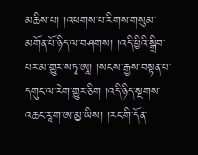མཆིས་པ། །འཕགས་པ་རིགས་གསུམ་མགོན་པོ་ཉིད་ལ་བཤགས། །འདི་ཕྱིའི་སྒྲིབ་པར་མ་གྱུར་སཏྭ་ཨཱ། །སངས་རྒྱས་བསྟན་པ་དགུང་ལ་རེག་གྱུར་ཅིག །འདི་ཉིད་སྔགས་འཆང་རཱ་ག་ཨ་མྱ་ཡིས། །རང་གི་དོན་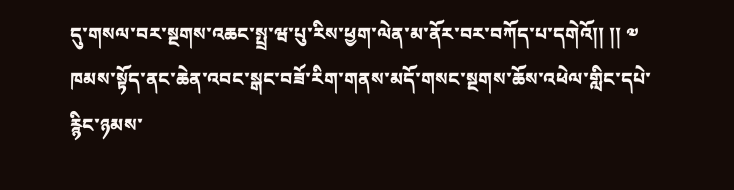དུ་གསལ་བར་སྔགས་འཆང་སྤྲ་ཝ་པུ་རིས་ཕྱག་ལེན་མ་ནོར་བར་བཀོད་པ་དགེའོ།། །། ༧ ཁམས་སྟོད་ནང་ཆེན་འབང་སྒང་བཟོ་རིག་གནས་མདོ་གསང་སྔགས་ཆོས་འཕེལ་གླིང་དཔེ་རྙིང་ཉམས་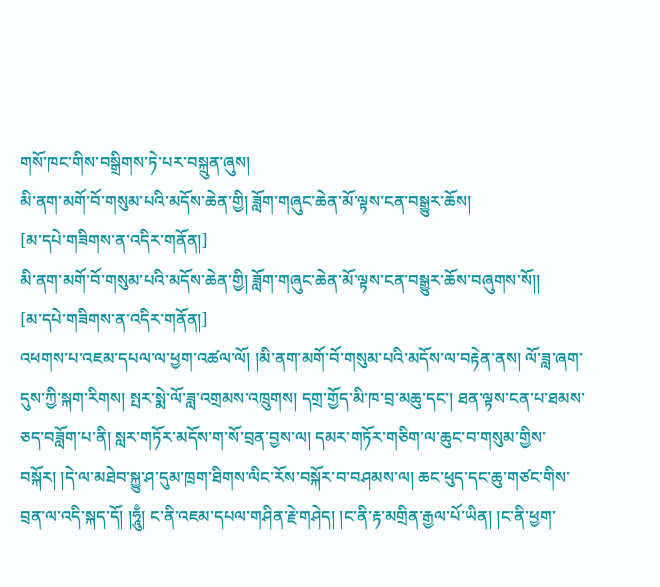གསོ་ཁང་གིས་བསྒྲིགས་ཏེ་པར་བསྐྲུན་ཞུས།
མི་ནག་མགོ་བོ་གསུམ་པའི་མདོས་ཆེན་གྱི། ཟློག་གཞུང་ཆེན་མོ་ལྟས་ངན་བསྒྱུར་ཆོས།
[མ་དཔེ་གཟིགས་ན་འདིར་གནོན།]
མི་ནག་མགོ་བོ་གསུམ་པའི་མདོས་ཆེན་གྱི། ཟློག་གཞུང་ཆེན་མོ་ལྟས་ངན་བསྒྱུར་ཆོས་བཞུགས་སོ།།
[མ་དཔེ་གཟིགས་ན་འདིར་གནོན།]
འཕགས་པ་འཇམ་དཔལ་ལ་ཕྱག་འཚལ་ལོ། །མི་ནག་མགོ་བོ་གསུམ་པའི་མདོས་ལ་བརྟེན་ནས། ལོ་ཟླ་ཞག་དུས་ཀྱི་སྐག་རིགས། སྤར་སྨེ་ལོ་ཟླ་འགྲམས་འཁྲུགས། དགྲ་གྱོད་མི་ཁ་བྲ་མཆུ་དང་། ཐན་ལྟས་ངན་པ་ཐམས་ཅད་བཟློག་པ་ནི། སླར་གཏོར་མདོས་ག་སོ་བྲན་བྱས་ལ། དམར་གཏོར་གཅིག་ལ་ཆུང་བ་གསུམ་གྱིས་བསྐོར། །དེ་ལ་མཐེབ་སྐྱུ་ཤ་དུམ་ཁྲག་ཐིགས་ལིང་རོས་བསྐོར་བ་བཤམས་ལ། ཆང་ཕུད་དང་ཆུ་གཙང་གིས་བྲན་ལ་འདི་སྐད་དོ། །ཧཱུྃ། ང་ནི་འཇམ་དཔལ་གཤིན་རྗེ་གཤེད། །ང་ནི་རྟ་མགྲིན་རྒྱལ་པོ་ཡིན། །ང་ནི་ཕྱག་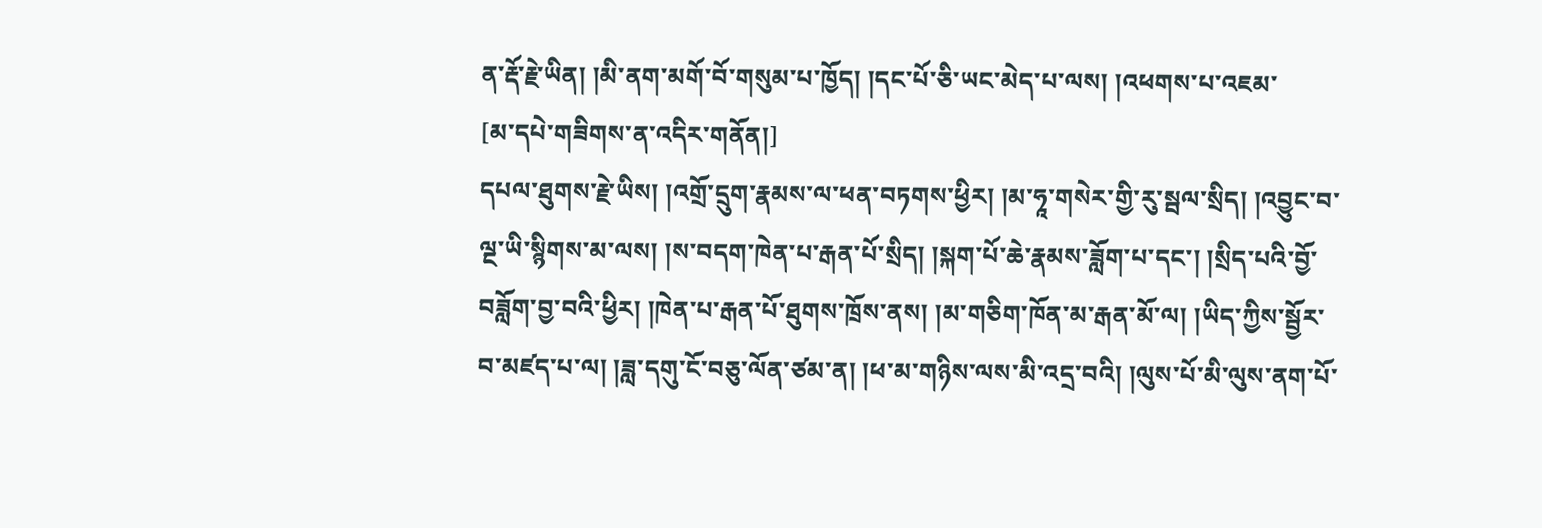ན་རྡོ་རྗེ་ཡིན། །མི་ནག་མགོ་བོ་གསུམ་པ་ཁྱོད། །དང་པོ་ཅི་ཡང་མེད་པ་ལས། །འཕགས་པ་འཇམ་
[མ་དཔེ་གཟིགས་ན་འདིར་གནོན།]
དཔལ་ཐུགས་རྗེ་ཡིས། །འགྲོ་དྲུག་རྣམས་ལ་ཕན་བཏགས་ཕྱིར། །མ་ཧཱ་གསེར་གྱི་རུ་སྦལ་སྲིད། །འབྱུང་བ་ལྔ་ཡི་སྙིགས་མ་ལས། །ས་བདག་ཁེན་པ་རྒན་པོ་སྲིད། །སྐག་པོ་ཆེ་རྣམས་ཟློག་པ་དང་། །སྲིད་པའི་བྱོ་བཟློག་བྱ་བའི་ཕྱིར། །ཁེན་པ་རྒན་པོ་ཐུགས་ཁྲོས་ནས། །མ་གཅིག་ཁོན་མ་རྒན་མོ་ལ། །ཡིད་ཀྱིས་སྦྱོར་བ་མཛད་པ་ལ། །ཟླ་དགུ་ངོ་བཅུ་ལོན་ཙམ་ན། །ཕ་མ་གཉིས་ལས་མི་འདྲ་བའི། །ལུས་པོ་མི་ལུས་ནག་པོ་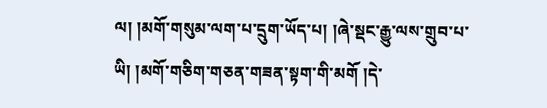ལ། །མགོ་གསུམ་ལག་པ་དྲུག་ཡོད་པ། །ཞེ་སྡང་རྒྱུ་ལས་གྲུབ་པ་ཡི། །མགོ་གཅིག་གཅན་གཟན་སྟག་གི་མགོ །དེ་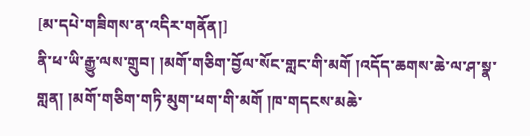[མ་དཔེ་གཟིགས་ན་འདིར་གནོན།]
ནི་ཕ་ཡི་རྒྱུ་ལས་གྲུབ། །མགོ་གཅིག་བྱོལ་སོང་གླང་གི་མགོ །འདོད་ཆགས་ཆེ་ལ་ཤ་སྣ་གླན། །མགོ་གཅིག་གཏི་མུག་ཕག་གི་མགོ །ཁ་གདངས་མཆེ་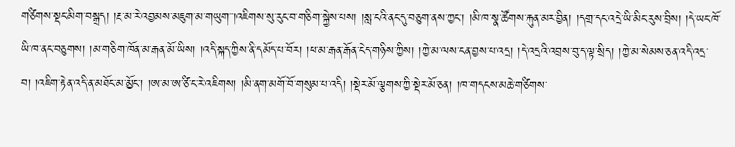གཙིགས་སྡང་མིག་བསྒྲད། །རྔ་མ་རེ་འབྱམས་མཇུག་མ་གཡུག་་།འཇིགས་སུ་རུང་བ་གཅིག་སྐྱེས་པས། །སླ་ངའི་ནང་དུ་བཅུག་ནས་ཀྱང་། །མི་ཁ་སྣ་ཚོགས་རྐུན་མར་བྱིན། །དགྲ་དང་འདྲེ་ཡི་མིང་རུས་བྲིས། །དེ་ཡང་ཁོ་ཡི་ཁ་ནང་བཅུགས། །མ་གཅིག་ཁོན་མ་རྒན་མོ་ཡིས། །འདི་སྐད་ཀྱིས་ནི་དམོད་པ་བོར། །ཕ་མ་རྒན་རྒོན་ངེད་གཉིས་ཀྱིས། །ཀྱེ་མ་ལས་ངན་བྱས་པ་འདྲ། །དེ་འདྲའི་འབྲས་བུ་ད་ལྟ་སྲིད། །ཀྱེ་མ་སེམས་ཅན་འདི་འདྲ་བ། །འཇིག་རྟེན་འདི་ན་མཐོང་མ་མྱོང་། །ཨ་མ་ཨ་ཙི་ང་རེ་འཇིགས། །མི་ནག་མགོ་བོ་གསུམ་པ་འདི། །སྡེར་མོ་ལྕགས་ཀྱི་སྡེར་མོ་ཅན། །ཁ་གདངས་མཆེ་གཙིགས་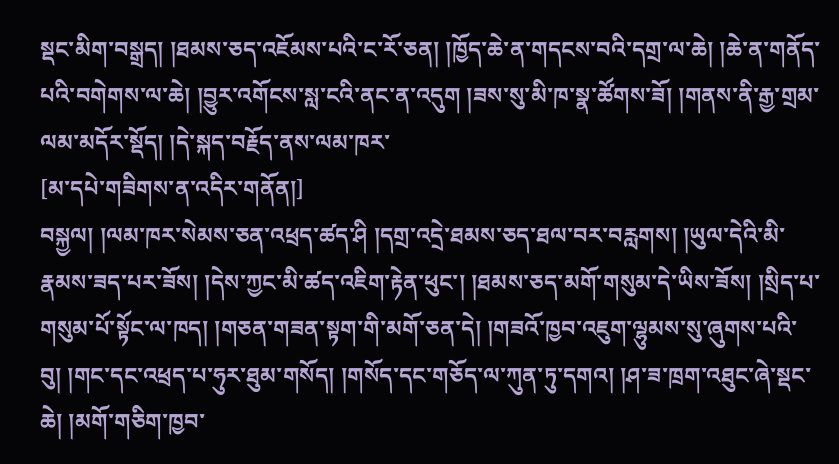སྡང་མིག་བསྒྲད། །ཐམས་ཅད་འཇོམས་པའི་ང་རོ་ཅན། །ཁྱོད་ཆེ་ན་གདངས་བའི་དགྲ་ལ་ཆེ། །ཆེ་ན་གནོད་པའི་བགེགས་ལ་ཆེ། །བྱུར་འགོངས་སླ་ངའི་ནང་ན་འདུག །ཟས་སུ་མི་ཁ་སྣ་ཚོགས་ཟོ། །གནས་ནི་རྒྱ་གྲམ་ལམ་མདོར་སྡོད། །དེ་སྐད་བརྗོད་ནས་ལམ་ཁར་
[མ་དཔེ་གཟིགས་ན་འདིར་གནོན།]
བསྐྱལ། །ལམ་ཁར་སེམས་ཅན་འཕྲད་ཚད་ཤི །དགྲ་འདྲེ་ཐམས་ཅད་ཐལ་བར་བརླགས། །ཡུལ་དེའི་མི་རྣམས་ཟད་པར་ཟོས། །དེས་ཀྱང་མི་ཚད་འཇིག་རྟེན་ཕུང་། །ཐམས་ཅད་མགོ་གསུམ་དེ་ཡིས་ཟོས། །སྲིད་པ་གསུམ་པོ་སྟོང་ལ་ཁད། །གཅན་གཟན་སྟག་གི་མགོ་ཅན་དེ། །གཟའོ་ཁྱབ་འཇུག་ལྷུམས་སུ་ཞུགས་པའི་བུ། །གང་དང་འཕྲད་པ་ཧུར་ཐུམ་གསོད། །གསོད་དང་གཅོད་ལ་ཀུན་ཏུ་དགའ། །ཤ་ཟ་ཁྲག་འཐུང་ཞེ་སྡང་ཆེ། །མགོ་གཅིག་ཁྱབ་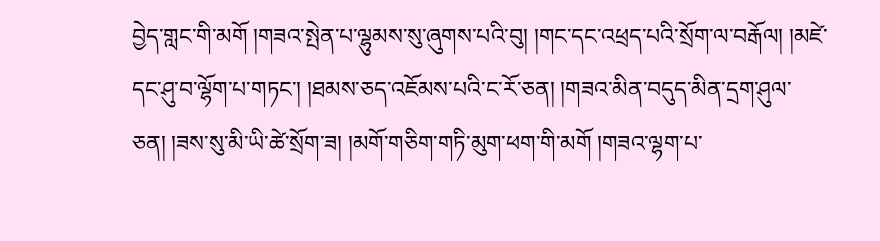བྱེད་གླང་གི་མགོ །གཟའ་སྤེན་པ་ལྷུམས་སུ་ཞུགས་པའི་བུ། །གང་དང་འཕྲད་པའི་སྲོག་ལ་བརྒོལ། །མཛེ་དང་ཤུ་བ་ལྷོག་པ་གཏང་། །ཐམས་ཅད་འཇོམས་པའི་ང་རོ་ཅན། །གཟའ་མིན་བདུད་མིན་དྲག་ཤུལ་ཅན། །ཟས་སུ་མི་ཡི་ཚེ་སྲོག་ཟ། །མགོ་གཅིག་གཏི་མུག་ཕག་གི་མགོ །གཟའ་ལྷག་པ་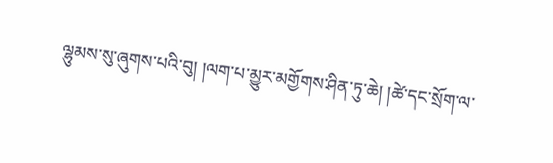ལྷུམས་སུ་ཞུགས་པའི་བུ། །ལག་པ་མྱུར་མགྱོགས་ཤིན་ཏུ་ཆེ། །ཚེ་དང་སྲོག་ལ་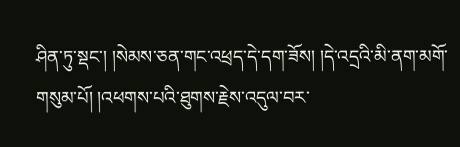ཤིན་ཏུ་སྡང་། །སེམས་ཅན་གང་འཕྲད་དེ་དག་ཟོས། །དེ་འདྲའི་མི་ནག་མགོ་གསུམ་པོ། །འཕགས་པའི་ཐུགས་རྗེས་འདུལ་བར་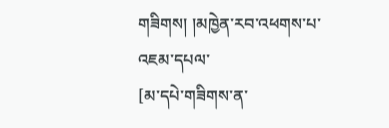གཟིགས། །མཁྱེན་རབ་འཕགས་པ་འཇམ་དཔལ་
[མ་དཔེ་གཟིགས་ན་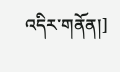འདིར་གནོན།]